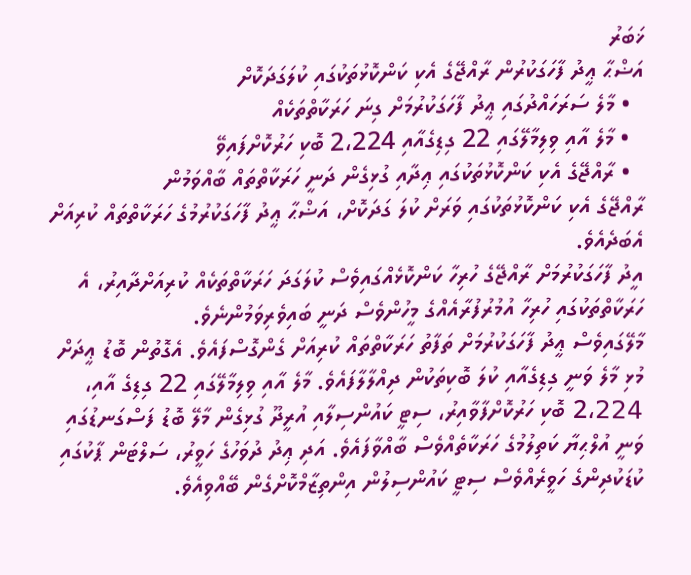ޚަބަރު
އަޟްޙާ ޢީދު ފާހަގަކުރުން ރާއްޖޭގެ އެކި ކަންކޮޅުތަކުގައި ކުލަގަދަކޮށް
  • މާލެ ސަރަހައްދުގައި ޢީދު ފާހަގަކުރުމަށް ގިނަ ހަރަކާތްތަކެއް
  • މާލެ އާއި ވިލިމާލޭގައި 22 ގިޑިގެއާއި 2،224 ބޮކި ހަރުކޮށްފައިވޭ
  • ރާއްޖޭގެ އެކި ކަންކޮޅުތަކުގައި ޢިދާއި ގުޅިގެން ދަނީ ހަރަކާތްތައް ބާއްވަމުން
ރާއްޖޭގެ އެކި ކަންކޮޅުތަކުގައި ވަރަށް ކުލަ ގަދަކޮށް، އަޟްޙާ ޢީދު ފާހަގަކުރުމުގެ ހަރަކާތްތައް ކުރިއަށް އެބަދެއެވެ.
އީދު ފާހަގަކުރުމަށް ރާއްޖޭގެ ހުރިހާ ކަންކޮޅެއްގައިވެސް ކުލަގަދަ ހަރަކާތްތަކެއް ކުރިއަށްދާއިރު، އެ ހަރަކާތްތަކުގައި ހުރިހާ އުމުރުފުރާއެއްގެ މީހުންވެސް ދަނީ ބައިވެރިވަމުންނެވެ.
މާލޭގައިވެސް ޢީދު ފާހަގަކުރުމަށް ތަފާތު ހަރަކާތްތައް ކުރިއަށް ގެންގޮސްފައެވެ. އެގޮތުން ބޮޑު ޢީދަށް މުޅި މާލެ ވަނީ ގިޑިގެއާއި ކުލަ ބޮކިތަކުން ދިއްލާލާފައެވެ. މާލެ އާއި ވިލިމާލޭގައި 22 ގިޑިގެ އާއި، 2،224 ބޮކި ހަރުކޮށްފާވާއިރު، ސިޓީ ކައުންސިލާއި އުރީދޫ ގުޅިގެން މާލޭ ބޮޑު ފަސްގަނޑުގައި ވަނީ އުލްޙިޔާ ކަތިލުމުގެ ހަރަކާތެއްވެސް ބާއްވާފައެވެ. އަދި ޢިދު ދުވަހުގެ ހަވީރު، ސަލްޓަން ޕާކުގައި ކުޑަކުދިންގެ ހަވީރެއްވެސް ސިޓީ ކައުންސިލުން އިންތިޒާމްކޮށްގެން ބޭއްވިއެވެ.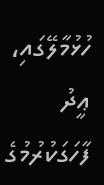ހުޅުމާލޭގައި، ޢީދު ފާހަގަކުރުމުގެ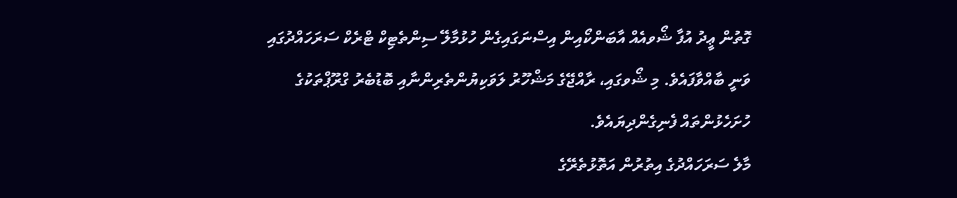ގޮތުން ޢީދު އުފާ ޝޯވއެއް އާބަންކޯއިން އިސްނަގައިގެން ހުޅުމާލޭ ސިންތެޓިކް ޓްރެކް ސަރަހައްދުގައި ވަނީ ބާއްވާފައެވެ. މި ޝޯވގައި، ރާއްޖޭގެ މަޝްހޫރު ލަވަކިޔުންތެރިންނާއި ބޮޑުބެރު ގްރޫޕްތަކުގެ ހުށަހެޅުންތައް ފެނިގެންދިޔައެވެ.
މާލެ ސަރަހައްދުގެ އިތުރުން އަތޮޅުތެރޭގެ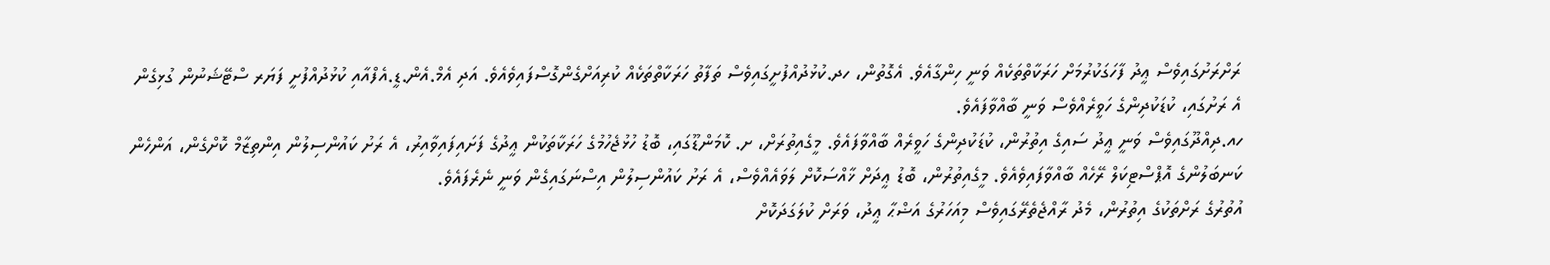ރަށްރަށުގައިވެސް ޢީދު ފާހަގަކުރުމަށް ހަރަކާތްތަކެއް ވަނީ ހިންގާއެވެ. އެގޮތުން، ހދ.ކުޅުދުއްފުށީގައިވެސް ތަފާތު ހަރަކާތްތަކެއް ކުރިއަށްގެންގޮސްފައިވެއެވެ. އަދި އެމް.އެން.ޑީ.އެފްއާއި ކުޅުދުއްފުށީ ފަޔަރ ސްޓޭޝަނުން ގުޅިގެން އެ ރަށުގައި، ކުޑަކުދިންގެ ހަވީރެއްވެސް ވަނީ ބާއްވާފައެވެ.
ހއ.ދިއްދޫގައިވެސް ވަނީ ޢީދު ސައިގެ އިތުރުން، ކުޑަކުދިންގެ ހަވީރެއް ބާއްވާފައެވެ. މީގެއިތުރަށް، ށ. ކޮމަންޑޫގައި، ބޮޑު ހުޅުޖެހުމުގެ ހަރަކާތަކުން ޢީދުގެ ފަށައިފައިވާއިރު، އެ ރަށު ކައުންސިލުން އިންތިޒާމް ކޮށްގެން، އަންހެން ކަނބަލުންގެ އޮޕްސްޓިކަލް ރޭހެއް ބާއްވާފައިވެއެވެ. މީގެއިތުރުން، ބޮޑު ޢީދަށް ޚާއްސަކޮށް ލަވައެއްވެސް، އެ ރަށު ކައުންސިލުން އިސްނަގައިގެން ވަނީ ނެރެފައެވެ.
އުތުރުގެ ރަށްތަކުގެ އިތުރުން، މެދު ރާއްޖެތެރޭގައިވެސް މިއަހަރުގެ އަޟްޙާ ޢީދު، ވަރަށް ކުލަގަދަކޮށް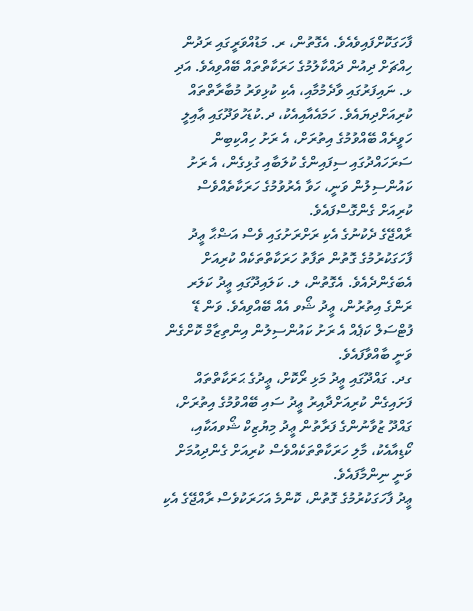ފާހަގަކޮށްފައިވެއެވެ. އެގޮތުން، ރ. މަޑުއްވަރީގައި ރަދުން ހިއްޗަށް ދިއުން ދައްކާލުމުގެ ހަރަކާތްތައް ބޭއްވިއެވެ. އަދި ޅ. ނައިފަރުގައި ވާދެމުމާއި، އެކި ކުޅިވަރު މުބާރާތްތައް ކުރިއަށްދިޔައެވެ. ހަމައެއާއިއެކު، ދ.ކުޑަހުވަދޫގައި ޢާއިލީ ހަވީރެއް ބޭއްވުމުގެ އިތުރަށް، އެ ރަށު ހިއްކިބިން ސަރަހައްދުގައި ސިފައިންގެ ކުލަބާއި ގުޅިގެން، އެ ރަށު ކައުންސިލުން ވަނީ، ހަވާ އެރުވުމުގެ ހަރަކާތެއްވެސް ކުރިއަށް ގެންގޮސްފައެވެ.
ރާއްޖޭގެ ދެކުނުގެ އެކި ރަށްރަށުގައި ވެސް އަޟްޙާ ޢީދު ފާހަގަކުރުމުގެ ގޮތުން ތަފާތު ހަރަކާތްތަކެއް ކުރިއަށް އެބަގެންދެއެވެ. އެގޮތުން، ލ. ކަލައިދޫގައި ޢީދު ކަލަރ ރަންގެ އިތުރުން، ޢީދު ޝޯވ އެއް ބޭއްވިއެވެ. ވަން ޑޭ ފުޓްސަލް ކަޕެއް އެ ރަށު ކައުންސިލުން އިންތިޒާމް ކޮށްގެން ވަނީ ބާއްވާފައެވެ.
ގދ. ގައްދޫގައި ޢީދު މަޅި ރޯކޮށް، ޢީދުގެ ޙަރަކާތްތައް ފަށައިގެން ކުރިއަށްދާއިރު ޢީދު ސައި ބޭއްވުމުގެ އިތުރަށް، ގައްދޫ ޒުވާނުންގެ ފަރާތުން ޢީދު މިޔުޒިކް ޝޯވއަކާއި، ކޯޑިއާއެކު، މާލި ހަރަކާތްތަކެއްވެސް ކުރިއަށް ގެންދިއުމަށް ވަނީ ނިންމާފައެވެ.
ޢީދު ފާހަގަކުރުމުގެ ގޮތުން، ކޮންމެ އަހަރަކުވެސް ރާއްޖޭގެ އެކި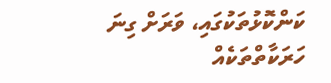ކަންކޮޅުތަކުގައި، ވަރަށް ގިނަ ހަރަކާތްތަކެއް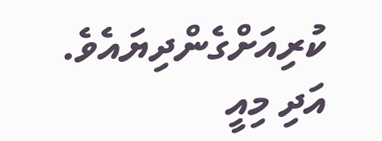ކުރިއަށްގެންދިޔައެވެ. އަދި މިއީ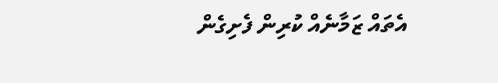އެތައް ޒަމާނެއް ކުރިން ފެށިގެން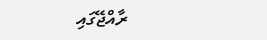ރާއްޖޭގައި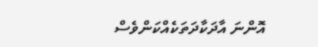އޮންނަ އާދަކާދަތަކެއްކަންވެސް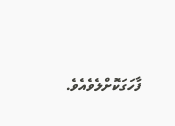ފާހަގަކޮށްލެވެއެވެ.